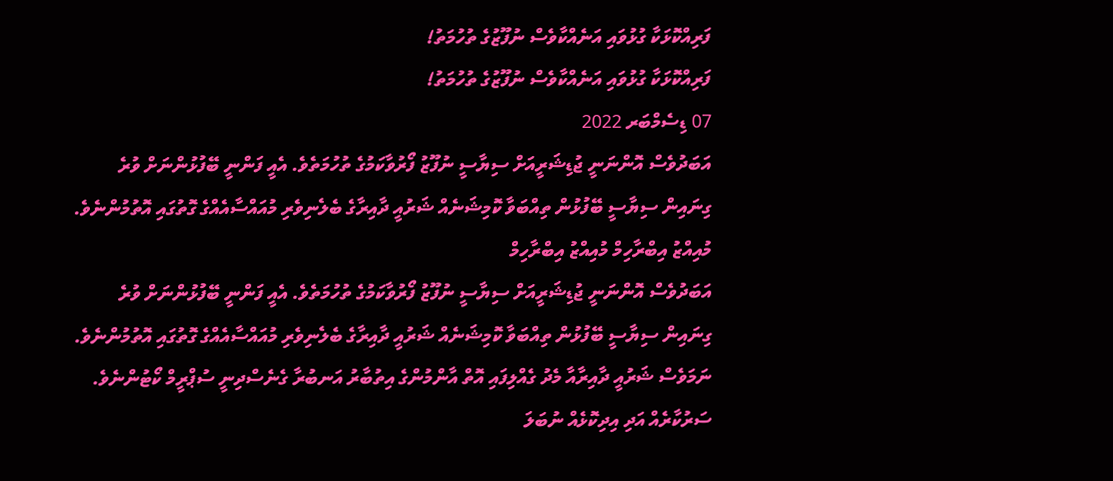ފަރިއްކޮޅަކާ ގުޅުވައި އަނެއްކާވެސް ނުފޫޒުގެ ތުހުމަތު!
ފަރިއްކޮޅަކާ ގުޅުވައި އަނެއްކާވެސް ނުފޫޒުގެ ތުހުމަތު!
07 ޑިސެމްބަރ 2022
އަބަދުވެސް އޮންނަނީ ޖުޑިޝަރީއަށް ސިޔާސީ ނުފޫޒު ފޯރުވާކަމުގެ ތުހުމަތެވެ. އެއީ ފަންނީ ބޭފުޅުންނަށް ވުރެ ގިނައިން ސިޔާސީ ބޭފުޅުން ތިއްބަވާ ކޮމިޝަނެއް ޝަރުއީ ދާއިރާގެ ބެލެނިވެރި މުއައްސާއެއްގެ ގޮތުގައި އޮތުމުންނެވެ.
މުއިއްޒު އިބްރާހިމް މުއިއްޒު އިބްރާހިމް
އަބަދުވެސް އޮންނަނީ ޖުޑިޝަރީއަށް ސިޔާސީ ނުފޫޒު ފޯރުވާކަމުގެ ތުހުމަތެވެ. އެއީ ފަންނީ ބޭފުޅުންނަށް ވުރެ ގިނައިން ސިޔާސީ ބޭފުޅުން ތިއްބަވާ ކޮމިޝަނެއް ޝަރުއީ ދާއިރާގެ ބެލެނިވެރި މުއައްސާއެއްގެ ގޮތުގައި އޮތުމުންނެވެ.
ނަމަވެސް ޝަރުއީ ދާއިރާއާ މެދު ގެއްލިފައި އޮތް އާންމުންގެ އިތުބާރު އަނބުރާ ގެނެސްދިނީ ސުޕްރީމް ކޯޓުންނެވެ. ސަރުކާރެއް އަދި އިދިކޮޅެއް ނުބަލަ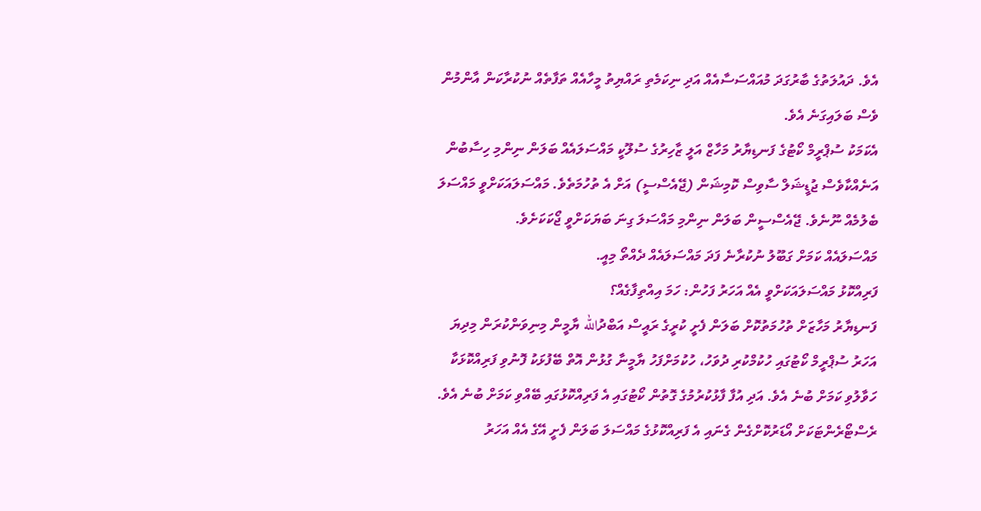އެވެ. ދައުލަތުގެ ބާރުގަދަ މުއައްސަސާއެއް އަދި ނިކަމެތި ރައްޔިތު މީހާއެއް ތަފާތެއް ނުކުރާކަން އާންމުން ވެސް ބަލައިގަނެ އެވެ.
އެކަމަކު ސުޕްރީމް ކޯޓުގެ ފަނޑިޔާރު މަހާޒް އަލީ ޒާހިރުގެ ސުލޫކީ މައްސަލައެއް ބަލަން ނިންމި ހިސާބުން އަނެއްކާވެސް ޖުޑީޝަލް ސާވިސް ކޮމިޝަން (ޖޭއެސްސީ) އަށް އެ ތުހުމަތެވެ. މައްސަލައަކަށްވީ މައްސަލަ ބެލުމެއް ނޫނެވެ. ޖޭއެސްސީން ބަލަން ނިންމި މައްސަލަ ގިނަ ބަޔަކަށްވީ ޖޯކަކަށެވެ.
މައްސަލައެއް ކަމަށް ގަބޫލު ނުކުރާނެ ފަދަ މައްސަލައެއް ދެއްތޯ މިއީ.
ފަރިއްކޮޅު މައްސަލައަކަށްވީ އެއް އަހަރު ފަހުން: ހަމަ އިއްތިފާގެއް؟
ފަނޑިޔާރު މަހާޒަށް ތުހުމަތުކޮށް ބަލަން ފެށީ ކުރީގެ ރައީސް އަބްދުالله ޔާމީން މިނިވަންކުރަން މިދިޔަ އަހަރު ސުޕްރީމް ކޯޓުގައި ހުކުމްކުރި ދުވަހު، ހުކުމަށްފަހު ޔާމީނާ ގުޅުން އޮތް ބޭފުޅަކު ފޮނުވި ފަރިއްކޮޅަކާ ހަވާލުވި ކަމަށް ބުނެ އެވެ. އަދި އުފާ ފާޅުކުރުމުގެ ގޮތުން ކޯޓުގައި އެ ފަރިއްކޮޅުގައި ބޭއްވި ކަމަށް ބުނެ އެވެ.
ރެސްޓޯރެންޓަކަށް އޯޑަރުކޮށްގެން ގެނައި އެ ފަރިއްކޮޅުގެ މައްސަލަ ބަލަން ފެށީ އޭގެ އެއް އަހަރު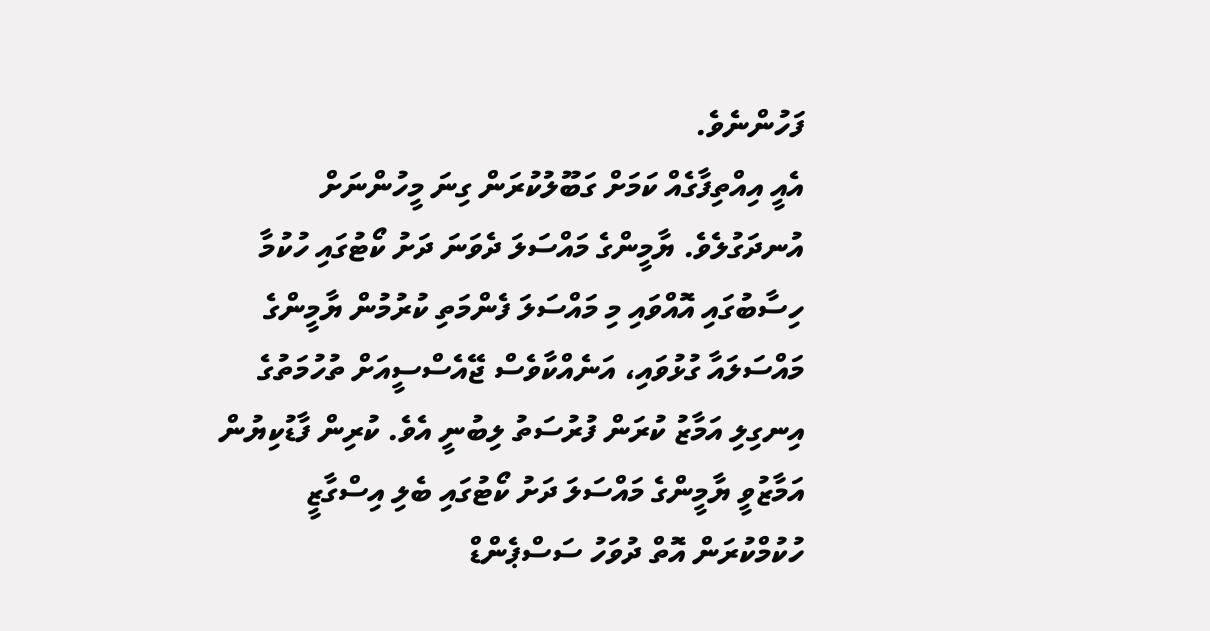ފަހުންނެވެ.
އެއީ އިއްތިފާގެއް ކަމަށް ގަބޫލުކުރަން ގިނަ މީހުންނަށް އުނދަގުލެވެ. ޔާމީންގެ މައްސަލަ ދެވަނަ ދަށު ކޯޓުގައި ހުކުމާ ހިސާބުގައި އޮއްވައި މި މައްސަލަ ފެންމަތި ކުރުމުން ޔާމީންގެ މައްސަލައާ ގުޅުވައި، އަނެއްކާވެސް ޖޭއެސްސީއަށް ތުހުމަތުގެ އިނގިލި އަމާޒު ކުރަން ފުރުސަތު ލިބުނީ އެވެ. ކުރިން ފާޑުކިޔުން އަމާޒުވީ ޔާމީންގެ މައްސަލަ ދަށު ކޯޓުގައި ބެލި އިސްގާޒީ ހުކުމްކުރަން އޮތް ދުވަހު ސަސްޕެންޑް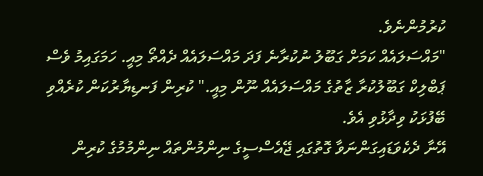ކުރުމުންނެވެ.
"މައްސަލައެއް ކަމަށް ގަބޫލު ނުކުރާނެ ފަދަ މައްސަލައެއް ދެއްތޯ މިއީ. ހަމަގައިމު ވެސް ޕަބްލިކް ގަބޫލުކުރާ ޒާތުގެ މައްސަލައެއް ނޫން މިއީ." ކުރިން ފަނޑިޔާރުކަން ކުރެއްވި ބޭފުޅަކު ވިދާޅުވި އެވެ.
އޭނާ ދެކެވަޑައިގަންނަވާ ގޮތުގައި ޖޭއެސްސީގެ ނިންމުންތައް ނިންމުމުގެ ކުރިން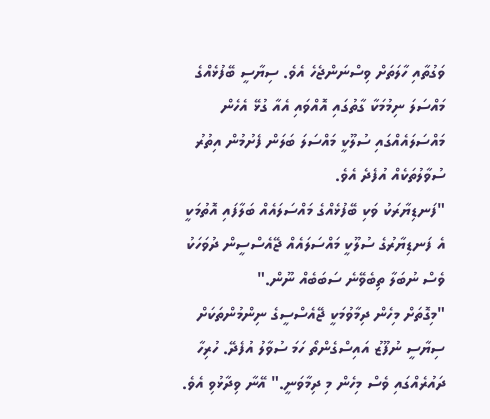ވަގުތާއި ހާލަތަށް ވިސްނަންޖެހެ އެވެ. ސިޔާސީ ބޭފުޅެއްގެ މައްސަލަ ނިމުމަކާ ގާތުގައި އޮއްވައި އެއާ ގުޅޭ އެހެން މައްސަލައެއްގައި ސުލޫކީ މައްސަލަ ބަލަން ފެށުމުން އިތުރު ސުވާލުތަކެއް އުފެދެ އެވެ.
"ފަނޑިޔާރަކު ވަކި ބޭފުޅެއްގެ މައްސަލައެއް ބަލާފައި އޮތުމަކީ އެ ފަނޑިޔާރުގެ ސުލޫކީ މައްސަލައެއް ޖޭއެސްސީން ދުވަހަކު ވެސް ނުބަލާ ތިބެވޭނެ ސަބަބެއް ނޫން."
"މިގޮތަށް މިހެން ދިމާވުމަކީ ޖޭއެސްސީގެ ނިންމުންތަކަށް ސިޔާސީ ނުފޫޒު އައިސްގެންތޯ ހަމަ ސުވާލު އުފެދޭ. ހުރިހާ ދައުރެއްގައި ވެސް މިހެން މި ދިމާވަނީ." އޭނާ ވިދާޅުވި އެވެ.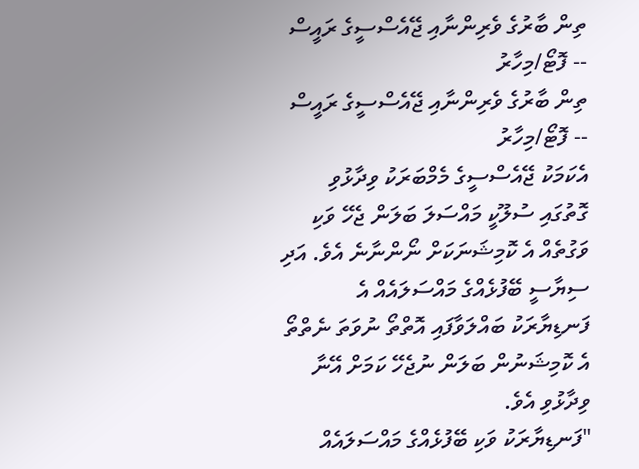ތިން ބާރުގެ ވެރިންނާއި ޖޭއެސްސީގެ ރައީސް -- ފޮޓޯ/މިހާރު
ތިން ބާރުގެ ވެރިންނާއި ޖޭއެސްސީގެ ރައީސް -- ފޮޓޯ/މިހާރު
އެކަމަކު ޖޭއެސްސީގެ މެމްބަރަކު ވިދާޅުވި ގޮތުގައި ސުލޫކީ މައްސަލަ ބަލަން ޖެހޭ ވަކި ވަގުތެއް އެ ކޮމިޝަނަކަށް ނޯންނާނެ އެވެ. އަދި ސިޔާސީ ބޭފުޅެއްގެ މައްސަލައެއް އެ ފަނޑިޔާރަކު ބައްލަވާފައި އޮތްތޯ ނުވަތަ ނެތްތޯ އެ ކޮމިޝަނުން ބަލަން ނުޖެހޭ ކަމަށް އޭނާ ވިދާޅުވި އެވެ.
"ފަނޑިޔާރަކު ވަކި ބޭފުޅެއްގެ މައްސަލައެއް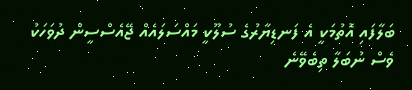ބަލާފައި އޮތުމަކީ އެ ފަނޑިޔާރުގެ ސުލޫކީ މައްސަލައެއް ޖޭއެސްސީން ދުވަހަކު ވެސް ނުބަލާ ތިބެވޭނެ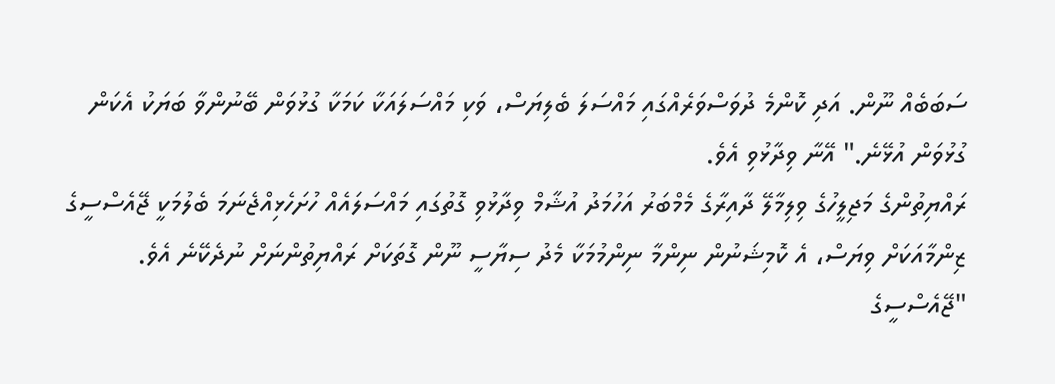ސަބަބެއް ނޫން. އަދި ކޮންމެ ދުވަސްވަރެއްގައި މައްސަލަ ބެލިޔަސް، ވަކި މައްސަލައަކާ ކަމަކާ ގުޅުވަން ބޭނުންވާ ބަޔަކު އެކަން ގުޅުވަން އުޅޭނެ." އޭނާ ވިދާޅުވި އެވެ.
ރައްޔިތުންގެ މަޖިލީހުގެ ވިލިމާލޭ ދާއިރާގެ މެމްބަރު އަހުމަދު އުޝާމް ވިދާޅުވި ގޮތުގައި މައްސަލައެއް ހުށަހެޅިއްޖެނަމަ ބެލުމަކީ ޖޭއެސްސީގެ ޒިންމާއަކަށް ވިޔަސް، އެ ކޮމިޝަނުން ނިންމާ ނިންމުމަކާ މެދު ސިޔާސީ ނޫން ގޮތަކަށް ރައްޔިތުންނަށް ނުދެކޭނެ އެވެ.
"ޖޭއެސްސީގެ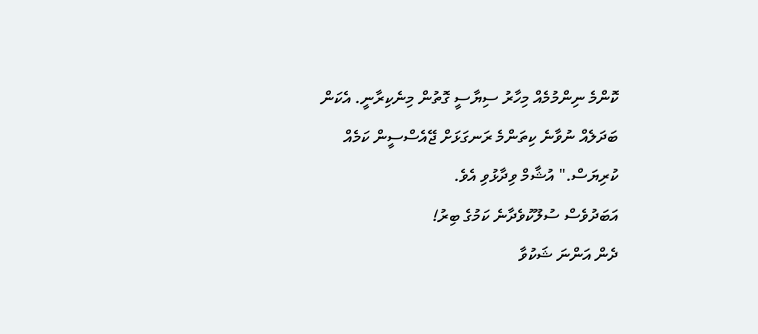ކޮންމެ ނިންމުމެއް މިހާރު ސިޔާސީ ގޮތުން މިނެކިރާނީ. އެކަން ބަދަލެއް ނުވާނެ ކިތަންމެ ރަނގަޅަށް ޖޭއެސްސީން ކަމެއް ކުރިޔަސް." އުޝާމް ވިދާޅުވި އެވެ.
އަބަދުވެސް ސުލޫކުވެދާނެ ކަމުގެ ބިރު!
ދެން އަންނަ ޝަކުވާ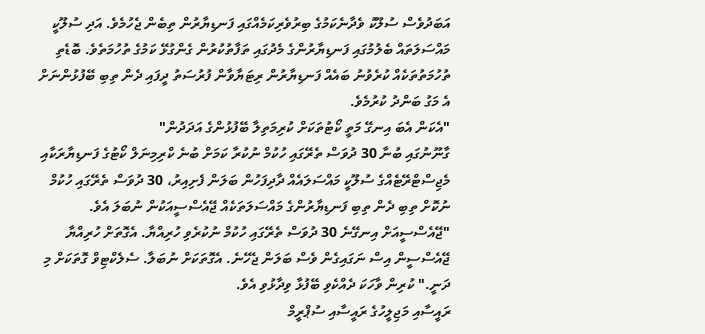އަބަދުވެސް ސުލޫކު ވެދާނެކަމުގެ ބިރުވެރިކަމެއްގައި ފަނޑިޔާރުން ތިބެން ޖެހުމެވެ. އަދި ސުލޫކީ މައްސަލަތައް ބެލުމުގައި ފަނޑިޔާރުންގެ މެދުގައި ތަފާތުކުރުން ގެންގުޅޭ ކަމުގެ ތުހުމަތެވެ. ބޮޑެތި ތުހުމަތުތަކެއް ކުރެވުނު ބައެއް ފަނޑިޔާރުން ރިޓަޔާވާން ފުރުސަތު ދީފައި ދެން ތިބި ބޭފުޅުންނަށް އެ މަގު ބަންދު ކުރުމެވެ.
"އެކަން އެބަ އިނގޭ މަތީ ކޯޓުތަކަށް ކުރިމަތިލާ ބޭފުޅުންގެ އަދަދުން"
ގާނޫނުގައި ބުނާ 30 ދުވަސް ތެރޭގައި ހުކުމް ނުކުރާ ކަމަށް ބުނެ ކްރިމިނަލް ކޯޓުގެ ފަނޑިޔާރަކާއި މެޖިސްޓްރޭޓެއްގެ ސުލޫކީ މައްސަލައެއް ދާދިފަހުން ބަލަން ފެށިއިރު، 30 ދުވަސް ތެރޭގައި ހުކުމް ނުކޮށް ތިބި ދެން ތިބި ފަނޑިޔާރުންގެ މައްސަލަތަކެއް ޖޭއެސްސީއަކުން ނުބަލަ އެވެ.
"ޖޭއެސްސީއަށް އިނގޭނެ 30 ދުވަސް ތެރޭގައި ހުކުމް ނުކުރެވި ހުރިއްޔާ. އެގޮތަށް ހުރިއްޔާ ޖޭއެސްސީން އިސް ނަގައިގެން ވެސް ބަލަން ޖެހޭނެ. އެގޮތަކަށް ނުބަލާ. ސެލެކްޓިވް ގޮތަކަށް މި ދަނީ." ކުރިން ވާހަކަ ދެއްކެވި ބޭފުޅާ ވިދާޅުވި އެވެ.
ރައީސާއި މަޖިލީހުގެ ރައީސާއި ސުޕްރީމް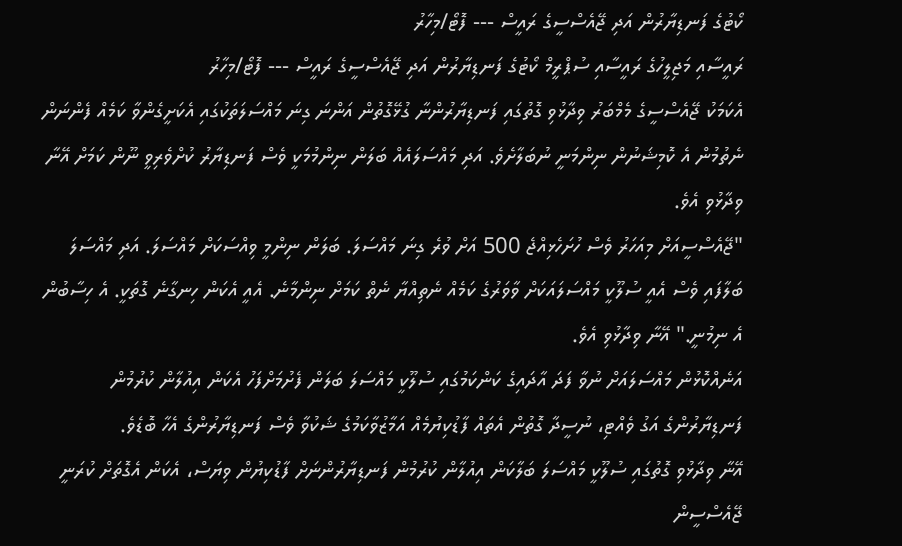ކޯޓުގެ ފަނޑިޔާރުން އަދި ޖޭއެސްސީގެ ރައީސް --- ފޮޓޯ/މިހާރު
ރައީސާއި މަޖިލީހުގެ ރައީސާއި ސުޕްރީމް ކޯޓުގެ ފަނޑިޔާރުން އަދި ޖޭއެސްސީގެ ރައީސް --- ފޮޓޯ/މިހާރު
އެކަމަކު ޖޭއެސްސީގެ މެމްބަރު ވިދާޅުވި ގޮތުގައި ފަނޑިޔާރުންނާ ގުޅޭގޮތުން އަންނަ ގިނަ މައްސަލަތަކުގައި އެކަށީގެންވާ ކަމެއް ފެންނަން ނެތުމުން އެ ކޮމިޝަނުން ނިންމަނީ ނުބަލާށެވެ. އަދި މައްސަލައެއް ބަލަން ނިންމުމަކީ ވެސް ފަނޑިޔާރު ކުށްވެރިވީ ނޫން ކަމަށް އޭނާ ވިދާޅުވި އެވެ.
"ޖޭއެސްސީއަށް މިއަހަރު ވެސް ހުށަހެޅިއްޖެ 500 އަށް ވުރެ ގިނަ މައްސަލަ. ބަލަން ނިންމީ ވިއްސަކަށް މައްސަލަ. އަދި މައްސަލަ ބަލާފައި ވެސް އެއީ ސުލޫކީ މައްސަލައަކަށް ވާވަރުގެ ކަމެއް ނެތިއްޔާ ނެތް ކަމަށް ނިންމާނެ. އެއީ އެކަން ހިނގާނެ ގޮތަކީ. އެ ހިސާބުން އެ ނިމުނީ." އޭނާ ވިދާޅުވި އެވެ.
އަނެއްކޮޅުން މައްސަލައަށް ނުވާ ފަދަ އާދައިގެ ކަންކަމުގައި ސުލޫކީ މައްސަލަ ބަލަން ފެށުމަށްފަހު އެކަން އިއުލާން ކުރުމުން ފަނޑިޔާރުންގެ އަގު ވެއްޓި، ނުސީދާ ގޮތުން އެތައް ފާޑުކިޔުމެއް އަމާޒުވާކަމުގެ ޝަކުވާ ވެސް ފަނޑިޔާރުންގެ އެހާ ބޮޑެވެ.
އޭނާ ވިދާޅުވި ގޮތުގައި ސުލޫކީ މައްސަލަ ބަލާކަން އިއުލާން ކުރުމުން ފަނޑިޔާރުންނަށް ފާޑުކިޔުން ވިޔަސް، އެކަން އެގޮތަށް ކުރަނީ ޖޭއެސްސީން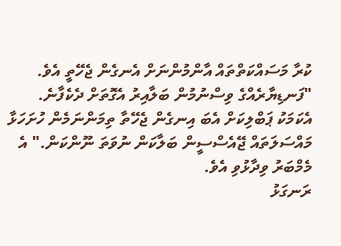ކުރާ މަސައްކަތްތައް އާންމުންނަށް އެނގެން ޖެހޭތީ އެވެ.
"ފަނޑިޔާރެއްގެ ވިސްނުމުން ބަލާއިރު އެގޮތަށް ދެކެފާނެ. އެކަމަކު ޕަބްލިކަށް އެބަ އިނގެން ޖެހޭތާ ތިމަންނަމެން ހުށަހަޅާ މައްސަލަތައް ޖޭއެސްސީން ބަލާކަން ނުވަތަ ނޫންކަން." އެ މެމްބަރު ވިދާޅުވި އެވެ.
ރަނގަޅު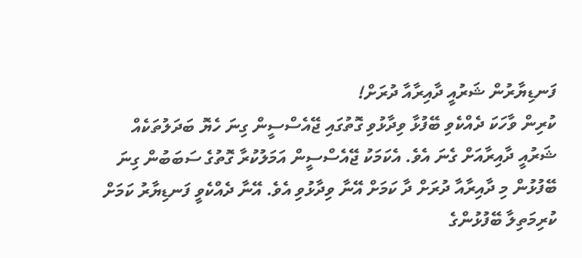ފަނޑިޔާރުން ޝަރުއީ ދާއިރާއާ ދުރަށް!
ކުރިން ވާހަކަ ދެއްކެވި ބޭފުޅާ ވިދާޅުވި ގޮތުގައި ޖޭއެސްސީން ގިނަ ހެޔޮ ބަދަލުތަކެއް ޝަރުއީ ދާއިރާއަށް ގެނަ އެވެ. އެކަމަކު ޖޭއެސްސީން އަމަލުކުރާ ގޮތުގެ ސަބަބުން ގިނަ ބޭފުޅުން މި ދާއިރާއާ ދުރަށް ދާ ކަމަށް އޭނާ ވިދާޅުވި އެވެ. އޭނާ ދެއްކެވީ ފަނޑިޔާރު ކަމަށް ކުރިމަތިލާ ބޭފުޅުންގެ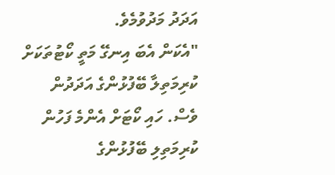އަދަދު މަދުވުމެވެ.
"އެކަން އެބަ އިނގޭ މަތީ ކޯޓުތަކަށް ކުރިމަތިލާ ބޭފުޅުންގެ އަދަދުން ވެސް. ހައި ކޯޓަށް އެންމެ ފަހުން ކުރިމަތިލި ބޭފުޅުންގެ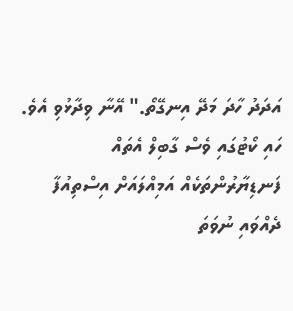އަދަދު ހާދަ މަދޭ އިނގޭތޯ." އޭނާ ވިދާޅުވި އެވެ.
ހައި ކޯޓުގައި ވެސް ގާބިލް އެތައް ފަނޑިޔާރުންތަކެއް އަމިއްލައަށް އިސްތިއުފާ ދެއްވައި ނުވަތަ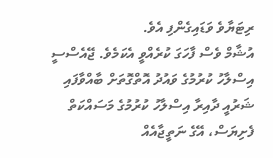ރިޓަޔާވެ ވަޑައިގެންފި އެވެ.
އުޝާމް ވެސް ފާހަގަ ކުރެއްވީ އެކަމެވެ. ޖޭއެސްސީ އިސްލާހު ކުރުމުގެ ވައުދު އޮތްގޮތަށް ބާއްވާފައި ޝަރުއީ ދާއިރާ އިސްލާހު ކުރުމުގެ މަސައްކަތް ފެށިޔަސް، އޭގެ ނަތީޖާއެއް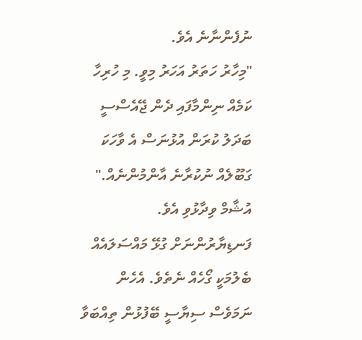ނުފެންނާނެ އެވެ.
"މިހާރު ހަތަރު އަހަރު މިވީ. މި ހުރިހާ ކަމެއް ނިންމާފައި ދެން ޖޭއެސްސީ ބަދަލު ކުރަން އުޅުނަސް އެ ވާހަކަ ގަބޫލެއް ނުކުރާނެ އާންމުންނެއް." އުޝާމް ވިދާޅުވި އެވެ.
ފަނޑިޔާރުންނަށް ގުޅޭ މައްސަލައެއް ބެލުމަކީ ގޯހެއް ނެތެވެ. އެހެން ނަމަވެސް ސިޔާސީ ބޭފުޅުން ތިއްބަވާ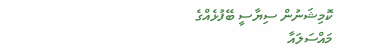ކޮމިޝަނުން ސިޔާސީ ބޭފުޅެއްގެ މައްސަލައާ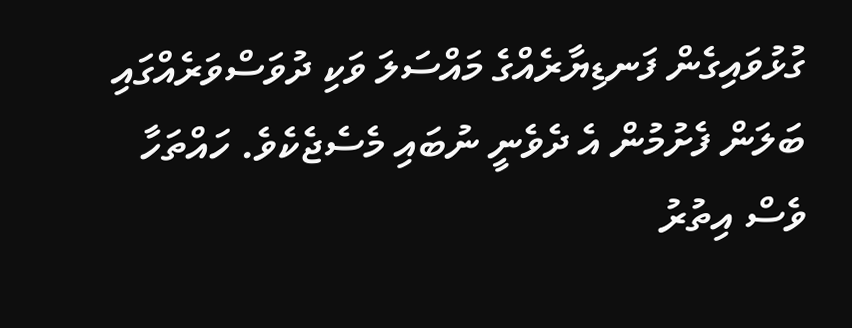ގުޅުވައިގެން ފަނޑިޔާރެއްގެ މައްސަލަ ވަކި ދުވަސްވަރެއްގައި ބަލަން ފެށުމުން އެ ދެވެނީ ނުބައި މެސެޖެކެވެ. ހައްތަހާ ވެސް އިތުރު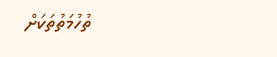ތުހުމަތުތަކަށް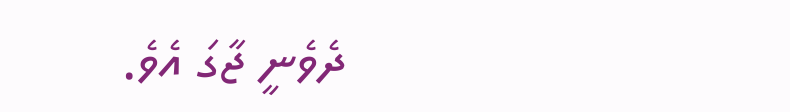ދެވެނީ ޖާގަ އެވެ.